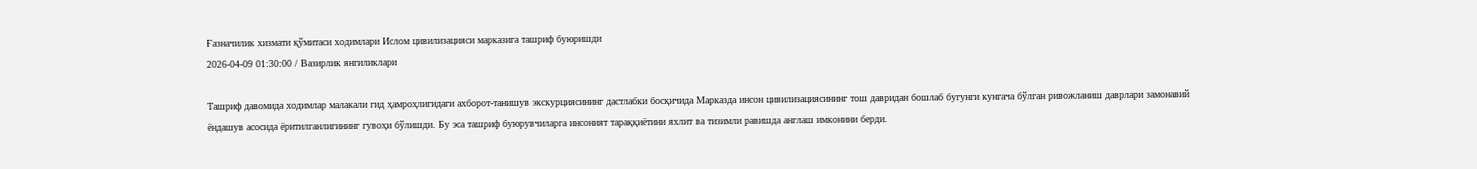Ғазначилик хизмати қўмитаси ходимлари Ислом цивилизацияси марказига ташриф буюришди
2026-04-09 01:30:00 / Вазирлик янгиликлари

Ташриф давомида ходимлар малакали гид ҳамроҳлигидаги ахборот-танишув экскурциясининг дастлабки босқичида Марказда инсон цивилизациясининг тош давридан бошлаб бугунги кунгача бўлган ривожланиш даврлари замонавий ёндашув асосида ёритилганлигининг гувоҳи бўлишди. Бу эса ташриф буюрувчиларга инсоният тараққиётини яхлит ва тизимли равишда англаш имконини берди.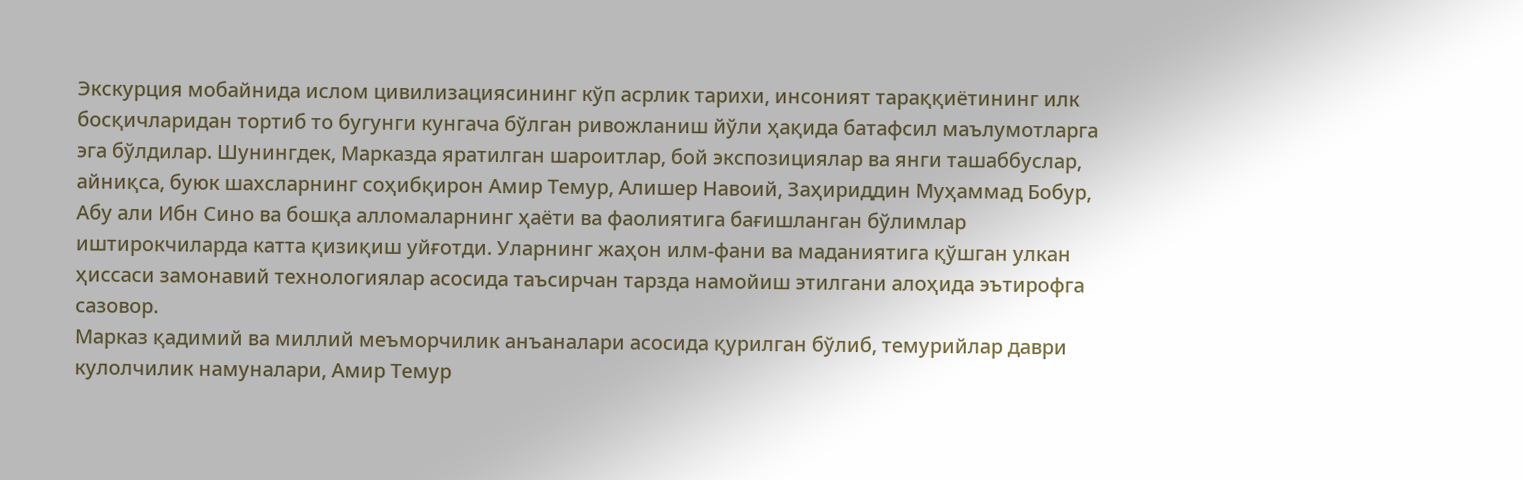Экскурция мобайнида ислом цивилизациясининг кўп асрлик тарихи, инсоният тараққиётининг илк босқичларидан тортиб то бугунги кунгача бўлган ривожланиш йўли ҳақида батафсил маълумотларга эга бўлдилар. Шунингдек, Марказда яратилган шароитлар, бой экспозициялар ва янги ташаббуслар, айниқса, буюк шахсларнинг соҳибқирон Амир Темур, Алишер Навоий, Заҳириддин Муҳаммад Бобур, Абу али Ибн Сино ва бошқа алломаларнинг ҳаёти ва фаолиятига бағишланган бўлимлар иштирокчиларда катта қизиқиш уйғотди. Уларнинг жаҳон илм-фани ва маданиятига қўшган улкан ҳиссаси замонавий технологиялар асосида таъсирчан тарзда намойиш этилгани алоҳида эътирофга сазовор.
Марказ қадимий ва миллий меъморчилик анъаналари асосида қурилган бўлиб, темурийлар даври кулолчилик намуналари, Амир Темур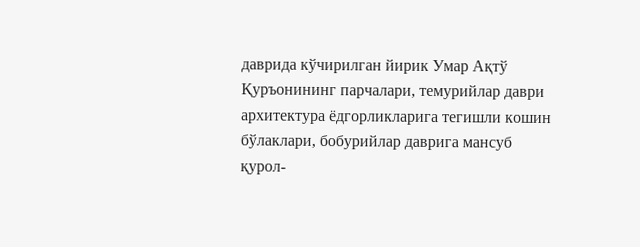даврида кўчирилган йирик Умар Ақтў Қуръонининг парчалари, темурийлар даври архитектура ёдгорликларига тегишли кошин бўлаклари, бобурийлар даврига мансуб қурол-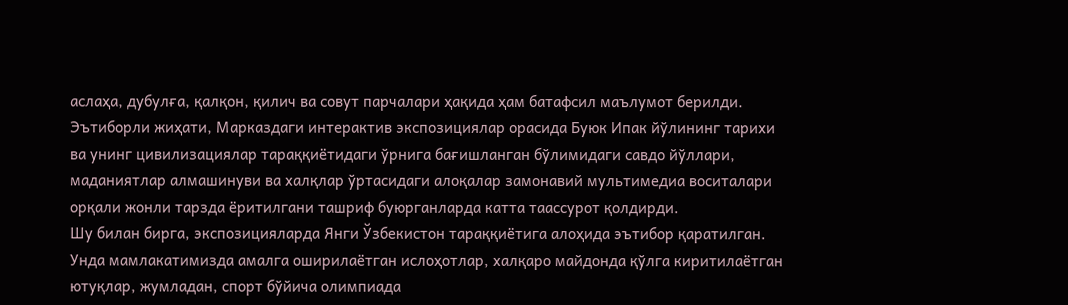аслаҳа, дубулға, қалқон, қилич ва совут парчалари ҳақида ҳам батафсил маълумот берилди. Эътиборли жиҳати, Марказдаги интерактив экспозициялар орасида Буюк Ипак йўлининг тарихи ва унинг цивилизациялар тараққиётидаги ўрнига бағишланган бўлимидаги савдо йўллари, маданиятлар алмашинуви ва халқлар ўртасидаги алоқалар замонавий мультимедиа воситалари орқали жонли тарзда ёритилгани ташриф буюрганларда катта таассурот қолдирди.
Шу билан бирга, экспозицияларда Янги Ўзбекистон тараққиётига алоҳида эътибор қаратилган. Унда мамлакатимизда амалга оширилаётган ислоҳотлар, халқаро майдонда қўлга киритилаётган ютуқлар, жумладан, спорт бўйича олимпиада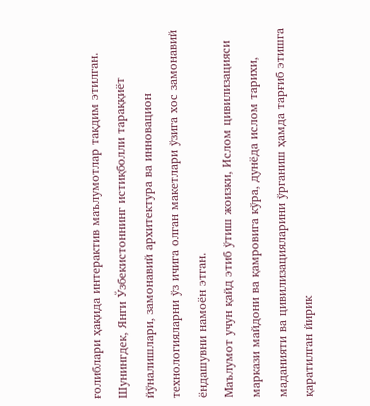ғолиблари ҳақида интерактив маълумотлар тақдим этилган. Шунингдек, Янги Ўзбекистоннинг истиқболли тараққиёт йўналишлари, замонавий архитектура ва инновацион технологияларни ўз ичига олган макетлари ўзига хос замонавий ёндашувни намоён этган.
Маълумот учун қайд этиб ўтиш жоизки, Ислом цивилизацияси маркази майдони ва қамровига кўра, дунёда ислом тарихи, маданияти ва цивилизацияларини ўрганиш ҳамда тарғиб этишга қаратилган йирик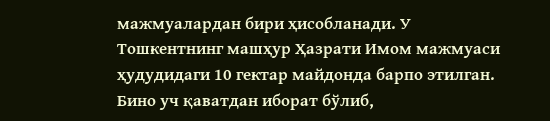мажмуалардан бири ҳисобланади. У Тошкентнинг машҳур Ҳазрати Имом мажмуаси ҳудудидаги 10 гектар майдонда барпо этилган. Бино уч қаватдан иборат бўлиб,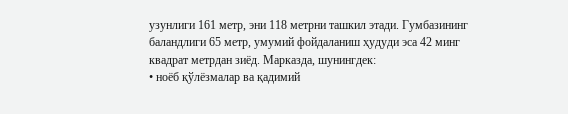узунлиги 161 метр, эни 118 метрни ташкил этади. Гумбазининг баландлиги 65 метр, умумий фойдаланиш ҳудуди эса 42 минг квадрат метрдан зиёд. Марказда, шунингдек:
• ноёб қўлёзмалар ва қадимий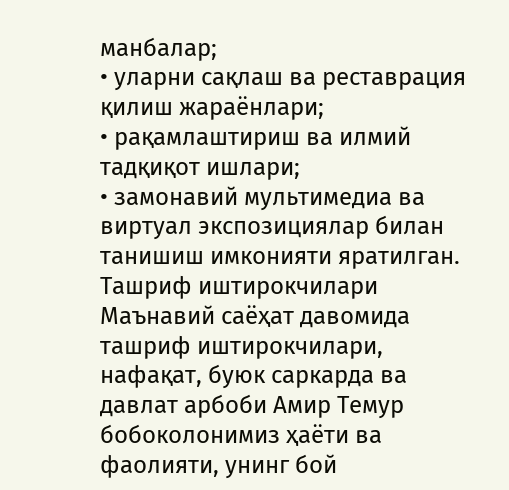манбалар;
• уларни сақлаш ва реставрация қилиш жараёнлари;
• рақамлаштириш ва илмий тадқиқот ишлари;
• замонавий мультимедиа ва виртуал экспозициялар билан танишиш имконияти яратилган.
Ташриф иштирокчилари Маънавий саёҳат давомида ташриф иштирокчилари, нафақат, буюк саркарда ва давлат арбоби Амир Темур бобоколонимиз ҳаёти ва фаолияти, унинг бой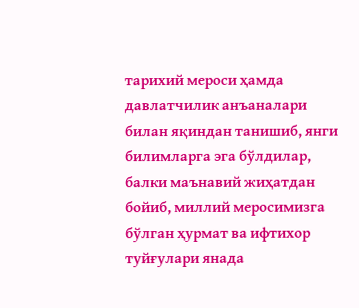тарихий мероси ҳамда давлатчилик анъаналари билан яқиндан танишиб, янги билимларга эга бўлдилар, балки маънавий жиҳатдан бойиб, миллий меросимизга бўлган ҳурмат ва ифтихор туйғулари янада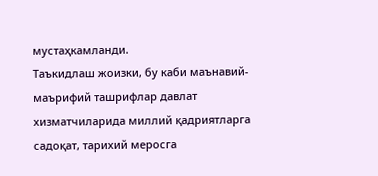мустаҳкамланди.
Таъкидлаш жоизки, бу каби маънавий-маърифий ташрифлар давлат хизматчиларида миллий қадриятларга садоқат, тарихий меросга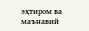эҳтиром ва маънавий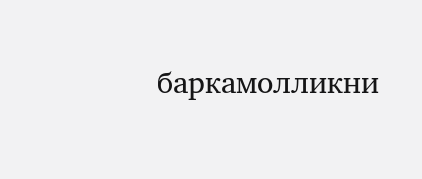баркамолликни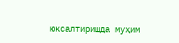юксалтиришда муҳим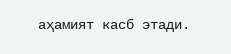аҳамият касб этади.